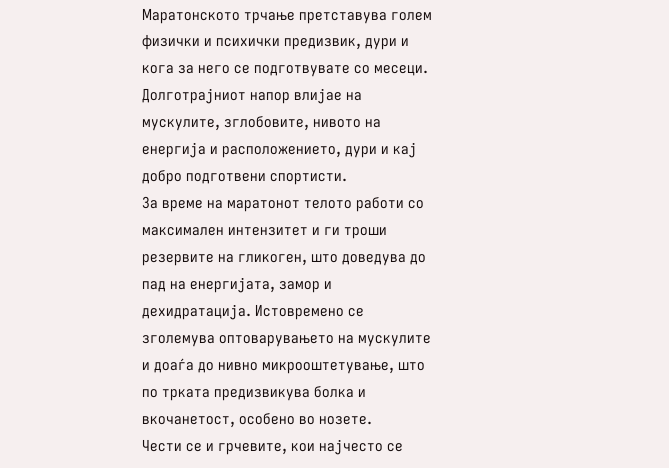Маратонското трчање претставува голем физички и психички предизвик, дури и кога за него се подготвувате со месеци. Долготрајниот напор влијае на мускулите, зглобовите, нивото на енергија и расположението, дури и кај добро подготвени спортисти.
За време на маратонот телото работи со максимален интензитет и ги троши резервите на гликоген, што доведува до пад на енергијата, замор и дехидратација. Истовремено се зголемува оптоварувањето на мускулите и доаѓа до нивно микрооштетување, што по трката предизвикува болка и вкочанетост, особено во нозете.
Чести се и грчевите, кои најчесто се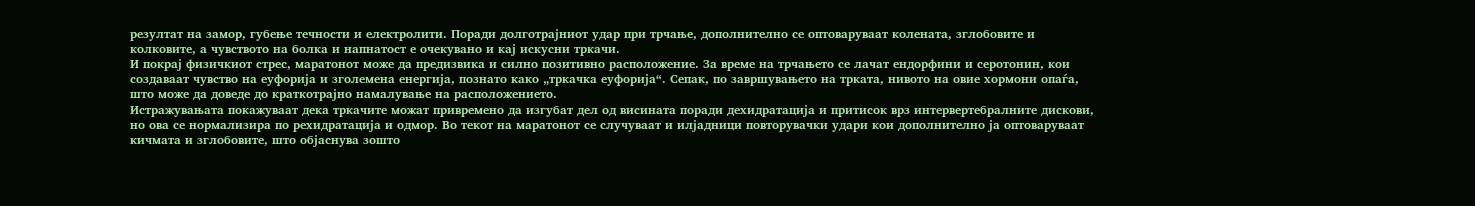резултат на замор, губење течности и електролити. Поради долготрајниот удар при трчање, дополнително се оптоваруваат колената, зглобовите и колковите, а чувството на болка и напнатост е очекувано и кај искусни тркачи.
И покрај физичкиот стрес, маратонот може да предизвика и силно позитивно расположение. За време на трчањето се лачат ендорфини и серотонин, кои создаваат чувство на еуфорија и зголемена енергија, познато како „тркачка еуфорија“. Сепак, по завршувањето на трката, нивото на овие хормони опаѓа, што може да доведе до краткотрајно намалување на расположението.
Истражувањата покажуваат дека тркачите можат привремено да изгубат дел од висината поради дехидратација и притисок врз интервертебралните дискови, но ова се нормализира по рехидратација и одмор. Во текот на маратонот се случуваат и илјадници повторувачки удари кои дополнително ја оптоваруваат кичмата и зглобовите, што објаснува зошто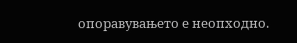опоравувањето е неопходно.